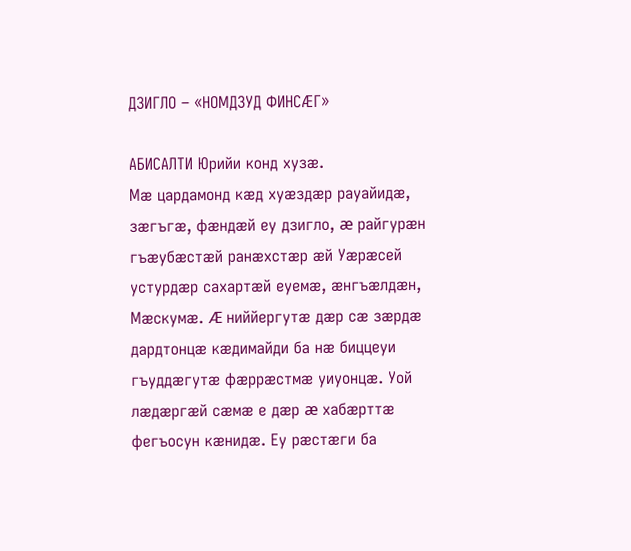ДЗИГЛО – «НОМДЗУД ФИНСÆГ»

АБИСАЛТИ Юрийи конд хузæ.
Мæ цардамонд кæд хуæздæр рауайидæ, зæгъгæ, фæндæй еу дзигло, æ райгурæн гъæубæстæй ранæхстæр æй Уæрæсей устурдæр сахартæй еуемæ, æнгъæлдæн, Мæскумæ. Æ ниййергутæ дæр сæ зæрдæ дардтонцæ кæдимайди ба нæ биццеуи гъуддæгутæ фæррæстмæ уиуонцæ. Уой лæдæргæй сæмæ е дæр æ хабæрттæ фегъосун кæнидæ. Еу рæстæги ба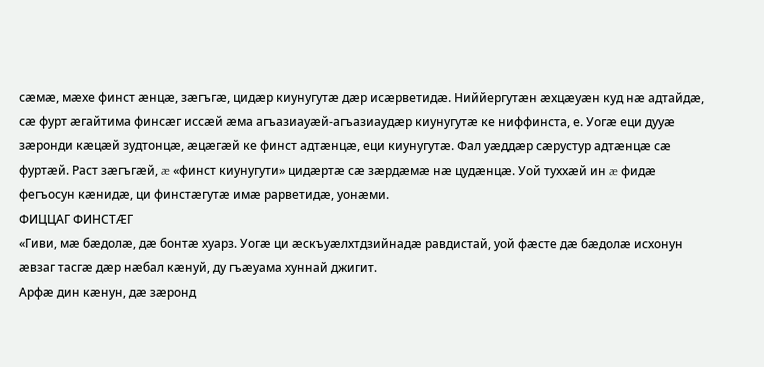сæмæ, мæхе финст æнцæ, зæгъгæ, цидæр киунугутæ дæр исæрветидæ. Ниййергутæн æхцæуæн куд нæ адтайдæ, сæ фурт æгайтима финсæг иссæй æма агъазиауæй-агъазиаудæр киунугутæ ке ниффинста, е. Уогæ еци дууæ зæронди кæцæй зудтонцæ, æцæгæй ке финст адтæнцæ, еци киунугутæ. Фал уæддæр сæрустур адтæнцæ сæ фуртæй. Раст зæгъгæй, æ «финст киунугути» цидæртæ сæ зæрдæмæ нæ цудæнцæ. Уой туххæй ин æ фидæ фегъосун кæнидæ, ци финстæгутæ имæ рарветидæ, уонæми.
ФИЦЦАГ ФИНСТÆГ
«Гиви, мæ бæдолæ, дæ бонтæ хуарз. Уогæ ци æскъуæлхтдзийнадæ равдистай, уой фæсте дæ бæдолæ исхонун æвзаг тасгæ дæр нæбал кæнуй, ду гъæуама хуннай джигит.
Арфæ дин кæнун, дæ зæронд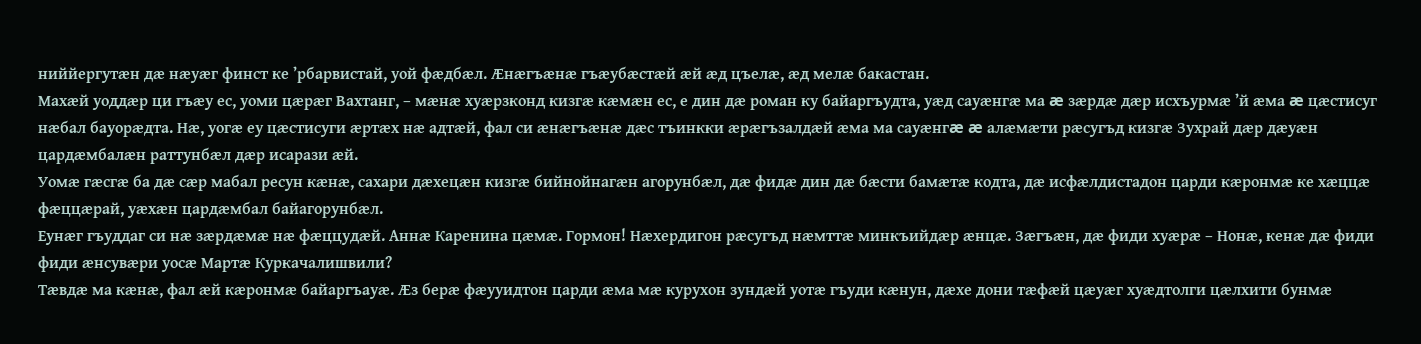ниййергутæн дæ нæуæг финст ке ’рбарвистай, уой фæдбæл. Æнæгъæнæ гъæубæстæй æй æд цъелæ, æд мелæ бакастан.
Махæй уоддæр ци гъæу ес, уоми цæрæг Вахтанг, – мæнæ хуæрзконд кизгæ кæмæн ес, е дин дæ роман ку байаргъудта, уæд сауæнгæ ма æ зæрдæ дæр исхъурмæ ’й æма æ цæстисуг нæбал бауорæдта. Нæ, уогæ еу цæстисуги æртæх нæ адтæй, фал си æнæгъæнæ дæс тъинкки æрæгъзалдæй æма ма сауæнгæ æ алæмæти рæсугъд кизгæ Зухрай дæр дæуæн цардæмбалæн раттунбæл дæр исарази æй.
Уомæ гæсгæ ба дæ сæр мабал ресун кæнæ, сахари дæхецæн кизгæ бийнойнагæн агорунбæл, дæ фидæ дин дæ бæсти бамæтæ кодта, дæ исфæлдистадон царди кæронмæ ке хæццæ фæццæрай, уæхæн цардæмбал байагорунбæл.
Еунæг гъуддаг си нæ зæрдæмæ нæ фæццудæй. Аннæ Каренина цæмæ. Гормон! Нæхердигон рæсугъд нæмттæ минкъийдæр æнцæ. Зæгъæн, дæ фиди хуæрæ – Нонæ, кенæ дæ фиди фиди æнсувæри уосæ Мартæ Куркачалишвили?
Тæвдæ ма кæнæ, фал æй кæронмæ байаргъауæ. Æз берæ фæууидтон царди æма мæ курухон зундæй уотæ гъуди кæнун, дæхе дони тæфæй цæуæг хуæдтолги цæлхити бунмæ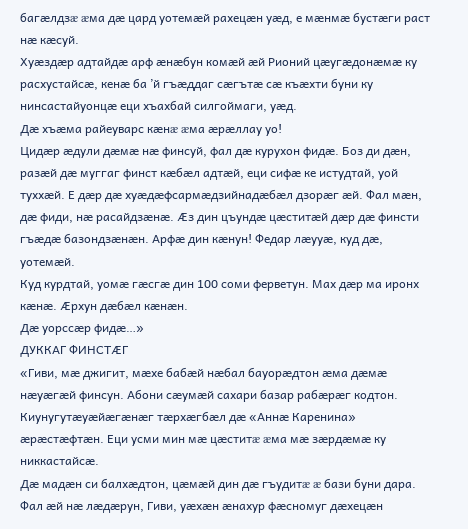багæлдзæ æма дæ цард уотемæй рахецæн уæд, е мæнмæ бустæги раст нæ кæсуй.
Хуæздæр адтайдæ арф æнæбун комæй æй Рионий цæугæдонæмæ ку расхустайсæ, кенæ ба ’й гъæддаг сæгътæ сæ къæхти буни ку нинсастайуонцæ еци хъахбай силгоймаги, уæд.
Дæ хъæма райеуварс кæнæ æма æрæллау уо!
Цидæр æдули дæмæ нæ финсуй, фал дæ курухон фидæ. Боз ди дæн, разæй дæ муггаг финст кæбæл адтæй, еци сифæ ке истудтай, уой туххæй. Е дæр дæ хуæдæфсармæдзийнадæбæл дзорæг æй. Фал мæн, дæ фиди, нæ расайдзæнæ. Æз дин цъундæ цæститæй дæр дæ финсти гъæдæ базондзæнæн. Арфæ дин кæнун! Федар лæууæ, куд дæ, уотемæй.
Куд курдтай, уомæ гæсгæ дин 100 соми ферветун. Мах дæр ма иронх кæнæ. Æрхун дæбæл кæнæн.
Дæ уорссæр фидæ…»
ДУККАГ ФИНСТÆГ
«Гиви, мæ джигит, мæхе бабæй нæбал бауорæдтон æма дæмæ нæуæгæй финсун. Абони сæумæй сахари базар рабæрæг кодтон. Киунугутæуæйæгæнæг тæрхæгбæл дæ «Аннæ Каренина» æрæстæфтæн. Еци усми мин мæ цæститæ æма мæ зæрдæмæ ку никкастайсæ.
Дæ мадæн си балхæдтон, цæмæй дин дæ гъудитæ æ бази буни дара.
Фал æй нæ лæдæрун, Гиви, уæхæн æнахур фæсномуг дæхецæн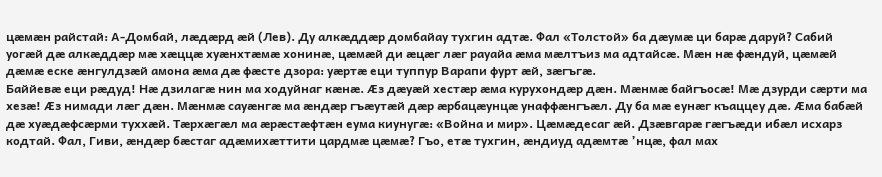цæмæн райстай: А-Домбай, лæдæрд æй (Лев). Ду алкæддæр домбайау тухгин адтæ. Фал «Толстой» ба дæумæ ци барæ даруй? Сабий уогæй дæ алкæддæр мæ хæццæ хуæнхтæмæ хонинæ, цæмæй ди æцæг лæг рауайа æма мæлтъиз ма адтайсæ. Мæн нæ фæндуй, цæмæй дæмæ еске æнгулдзæй амона æма дæ фæсте дзора: уæртæ еци туппур Варапи фурт æй, зæгъгæ.
Баййевæ еци рæдуд! Нæ дзилагæ нин ма ходуйнаг кæнæ. Æз дæуæй хестæр æма курухондæр дæн. Мæнмæ байгъосæ! Мæ дзурди сæрти ма хезæ! Æз нимади лæг дæн. Мæнмæ сауæнгæ ма æндæр гъæутæй дæр æрбацæунцæ унаффæнгъæл. Ду ба мæ еунæг къаццеу дæ. Æма бабæй дæ хуæдæфсæрми туххæй. Тæрхæгæл ма æрæстæфтæн еума киунугæ: «Война и мир». Цæмæдесаг æй. Дзæвгарæ гæгъæди ибæл исхарз кодтай. Фал, Гиви, æндæр бæстаг адæмихæттити цардмæ цæмæ? Гъо, етæ тухгин, æндиуд адæмтæ ’нцæ, фал мах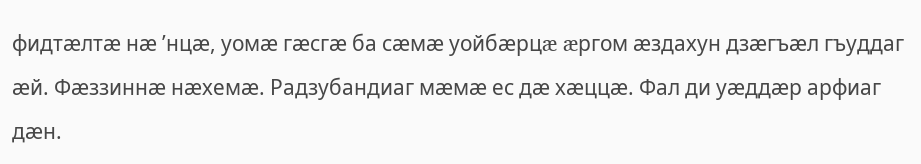фидтæлтæ нæ ’нцæ, уомæ гæсгæ ба сæмæ уойбæрцæ æргом æздахун дзæгъæл гъуддаг æй. Фæззиннæ нæхемæ. Радзубандиаг мæмæ ес дæ хæццæ. Фал ди уæддæр арфиаг дæн.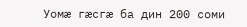Уомæ гæсгæ ба дин 200 соми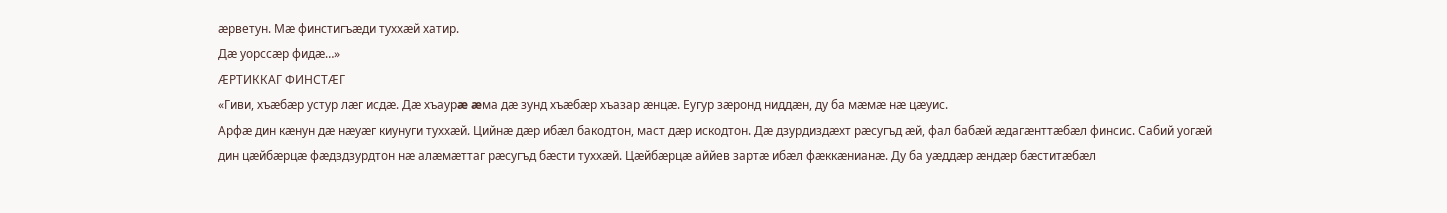æрветун. Мæ финстигъæди туххæй хатир.
Дæ уорссæр фидæ…»
ÆРТИККАГ ФИНСТÆГ
«Гиви, хъæбæр устур лæг исдæ. Дæ хъаурæ æма дæ зунд хъæбæр хъазар æнцæ. Еугур зæронд ниддæн, ду ба мæмæ нæ цæуис.
Арфæ дин кæнун дæ нæуæг киунуги туххæй. Цийнæ дæр ибæл бакодтон, маст дæр искодтон. Дæ дзурдиздæхт рæсугъд æй, фал бабæй æдагæнттæбæл финсис. Сабий уогæй дин цæйбæрцæ фæдздзурдтон нæ алæмæттаг рæсугъд бæсти туххæй. Цæйбæрцæ аййев зартæ ибæл фæккæнианæ. Ду ба уæддæр æндæр бæститæбæл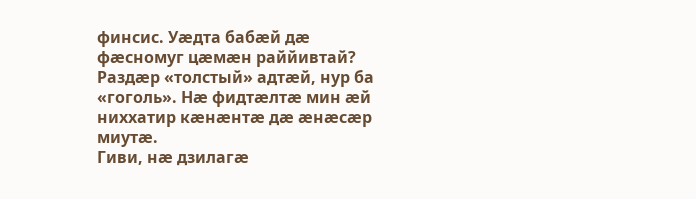финсис. Уæдта бабæй дæ фæсномуг цæмæн раййивтай? Раздæр «толстый» адтæй, нур ба «гоголь». Нæ фидтæлтæ мин æй ниххатир кæнæнтæ дæ æнæсæр миутæ.
Гиви, нæ дзилагæ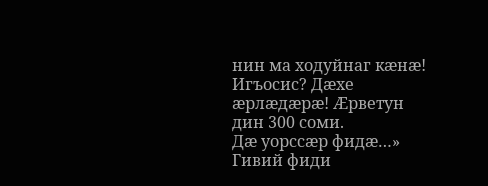нин ма ходуйнаг кæнæ! Игъосис? Дæхе æрлæдæрæ! Æрветун дин 300 соми.
Дæ уорссæр фидæ…»
Гивий фиди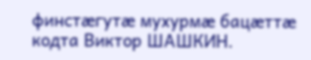финстæгутæ мухурмæ бацæттæ кодта Виктор ШАШКИН.